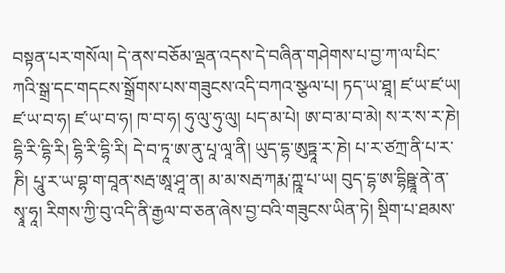བསྟན་པར་གསོལ། དེ་ནས་བཅོམ་ལྡན་འདས་དེ་བཞིན་གཤེགས་པ་བྱ་ཀ་ལ་པིང་ཀའི་སྒྲ་དང་གདངས་སྒྲོགས་པས་གཟུངས་འདི་བཀའ་སྩལ་པ། ཏད་ཡ་ཐཱ། ཛ་ཡ་ཛ་ཡ། ཛ་ཡ་བ་ཧ། ཛ་ཡ་བ་ཧ། ཁ་བ་ཧ། ཧུ་ལུ་ཧུ་ལུ། པད་མ་པེ། ཨ་བ་མ་བ་མེ། ས་ར་ས་ར་ཎེ། དྷི་རི་དྷི་རི། དྷི་རི་དྷི་རི། དེ་བ་ཏཱ་ཨ་ནུ་པཱ་ལཱ་ནི། ཡུད་དྷ་ཨུཏྟཱ་ར་ཎེ། པ་ར་ཙཀྲ་ནི་པ་ར་ཎི། པཱུ་ར་ཡ་བྷ་ག་བཱན་སརྦ་ཨཱ་ཤཱ་ན། མ་མ་སརྦ་ཀརྨ་ཀྵཱ་པ་ཡ། བུད་དྷ་ཨ་དྷིཥྛཱ་ནེ་ན་སྭཱ་ཧཱ། རིགས་ཀྱི་བུ་འདི་ནི་རྒྱལ་བ་ཅན་ཞེས་བྱ་བའི་གཟུངས་ཡིན་ཏེ། སྡིག་པ་ཐམས་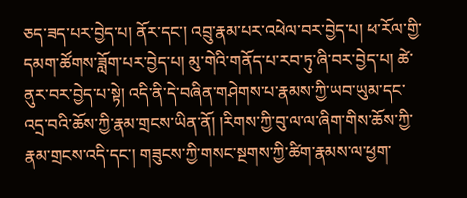ཅད་ཟད་པར་བྱེད་པ། ནོར་དང་། འབྲུ་རྣམ་པར་འཕེལ་བར་བྱེད་པ། ཕ་རོལ་གྱི་དམག་ཚོགས་ཟློག་པར་བྱེད་པ། མུ་གེའི་གནོད་པ་རབ་ཏུ་ཞི་བར་བྱེད་པ། ཚེ་ནུར་བར་བྱེད་པ་སྟེ། འདི་ནི་དེ་བཞིན་གཤེགས་པ་རྣམས་ཀྱི་ཡབ་ཡུམ་དང་འདྲ་བའི་ཆོས་ཀྱི་རྣམ་གྲངས་ཡིན་ནོ། །རིགས་ཀྱི་བུ་ལ་ལ་ཞིག་གིས་ཆོས་ཀྱི་རྣམ་གྲངས་འདི་དང་། གཟུངས་ཀྱི་གསང་སྔགས་ཀྱི་ཚིག་རྣམས་ལ་ཕྱག་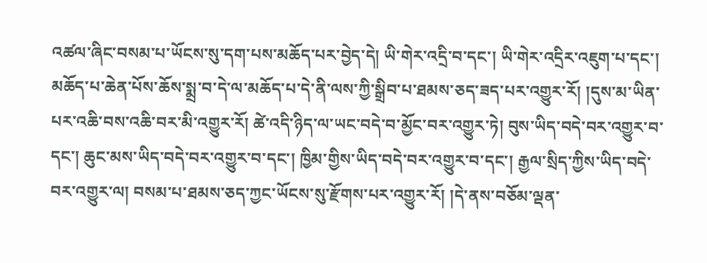འཚལ་ཞིང་བསམ་པ་ཡོངས་སུ་དག་པས་མཆོད་པར་བྱེད་དེ། ཡི་གེར་འདྲི་བ་དང་། ཡི་གེར་འདྲིར་འཇུག་པ་དང་། མཆོད་པ་ཆེན་པོས་ཆོས་སྨྲ་བ་དེ་ལ་མཆོད་པ་དེ་ནི་ལས་ཀྱི་སྒྲིབ་པ་ཐམས་ཅད་ཟད་པར་འགྱུར་རོ། །དུས་མ་ཡིན་པར་འཆི་བས་འཆི་བར་མི་འགྱུར་རོ། ཚེ་འདི་ཉིད་ལ་ཡང་བདེ་བ་མྱོང་བར་འགྱུར་ཏེ། བུས་ཡིད་བདེ་བར་འགྱུར་བ་དང་། ཆུང་མས་ཡིད་བདེ་བར་འགྱུར་བ་དང་། ཁྱིམ་གྱིས་ཡིད་བདེ་བར་འགྱུར་བ་དང་། རྒྱལ་སྲིད་ཀྱིས་ཡིད་བདེ་བར་འགྱུར་ལ། བསམ་པ་ཐམས་ཅད་ཀྱང་ཡོངས་སུ་རྫོགས་པར་འགྱུར་རོ། །དེ་ནས་བཅོམ་ལྡན་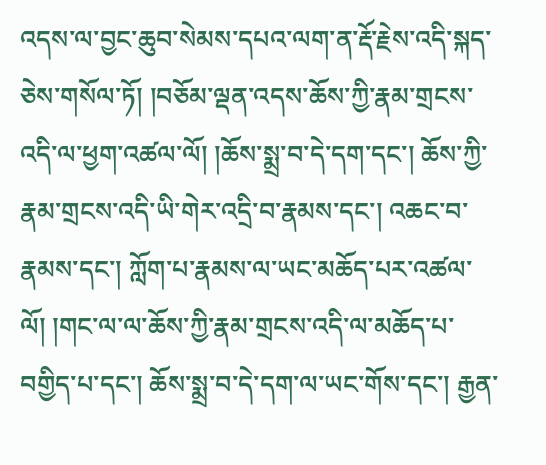འདས་ལ་བྱང་ཆུབ་སེམས་དཔའ་ལག་ན་རྡོ་རྗེས་འདི་སྐད་ཅེས་གསོལ་ཏོ། །བཅོམ་ལྡན་འདས་ཆོས་ཀྱི་རྣམ་གྲངས་འདི་ལ་ཕྱག་འཚལ་ལོ། །ཆོས་སྨྲ་བ་དེ་དག་དང་། ཆོས་ཀྱི་རྣམ་གྲངས་འདི་ཡི་གེར་འདྲི་བ་རྣམས་དང་། འཆང་བ་རྣམས་དང་། ཀློག་པ་རྣམས་ལ་ཡང་མཆོད་པར་འཚལ་ལོ། །གང་ལ་ལ་ཆོས་ཀྱི་རྣམ་གྲངས་འདི་ལ་མཆོད་པ་བགྱིད་པ་དང་། ཆོས་སྨྲ་བ་དེ་དག་ལ་ཡང་གོས་དང་། རྒྱན་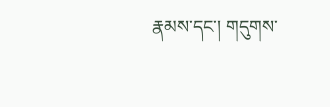རྣམས་དང་། གདུགས་